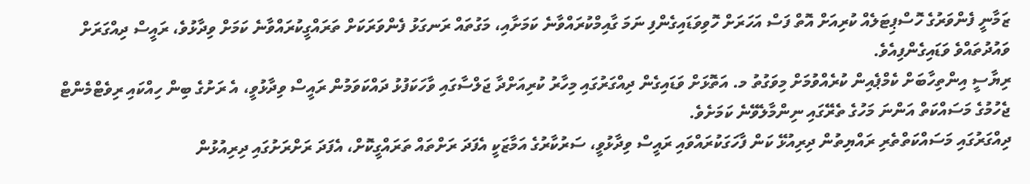ޒަމާނީ ފެންވަރުގެ ހޮސްޕިޓަލެއް ކުރިއަށް އޮތް ފަސް އަހަރަށް ހޮވިވަޑައިގެންފި ނަމަ ގާއިމްކުރައްވާނެ ކަމަށާއި، މަގުތައް ރަނގަޅު ފެންވަރަކަށް ތަރައްގީކުރައްވާނެ ކަމަށް ވިދާޅުވެ، ރައީސް ދިއްގަރަށް ވައުދުތައްވެ ވަޑައިގެންފިއެވެ.
ރިޔާސީ އިންތިހާބަށް ކެމްޕެއިން ކުރެއްވުމަށް މިވަގުތު މ. އަތޮޅަށް ވަޑައިގެން ދިއްގަރުގައި މިހާރު ކުރިއަށްދާ ޖަލްސާގައި ވާހަކަފުޅު ދައްކަވަމުން ރައީސް ވިދާޅުވީ، އެ ރަށުގެ ބިން ހިއްކައި ރިވެޓްމެންޓް ޖެހުމުގެ މަސައްކަތް އަންނަ މަހުގެ ތެރޭގައި ނިންމާލެވޭނެ ކަމަށެވެ.
ދިއްގަރުގައި މަސައްކަތްތެރި ރައްޔިތުން ދިރިއުޅޭ ކަން ފާހަގަކުރައްވައި ރައީސް ވިދާޅުވީ، ސަރުކާރުގެ އަމާޒަކީ އެފަދަ ރަށްތައް ތަރައްގީކޮށް، އެފަދަ ރަށްރަށުގައި ދިރިއުޅުން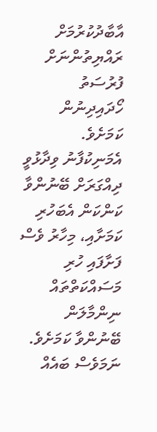އާބާދުކުރުމަށް ރައްޔިތުންނަށް ފުރުސަތު ހޯދައިދިނުން ކަމަށެވެ. އެމަނިކުފާނު ވިދާޅުވީ ދިއްގަރަށް ބޭނުންވާ ކަންކަން އެބަހުރި ކަމަށާއި، މިހާރު ވެސް ފަށާފައި ހުރި މަސައްކަތްތައް ނިންމާލަން ބޭނުންވާ ކަމަށެވެ.
ނަމަވެސް ބައެއް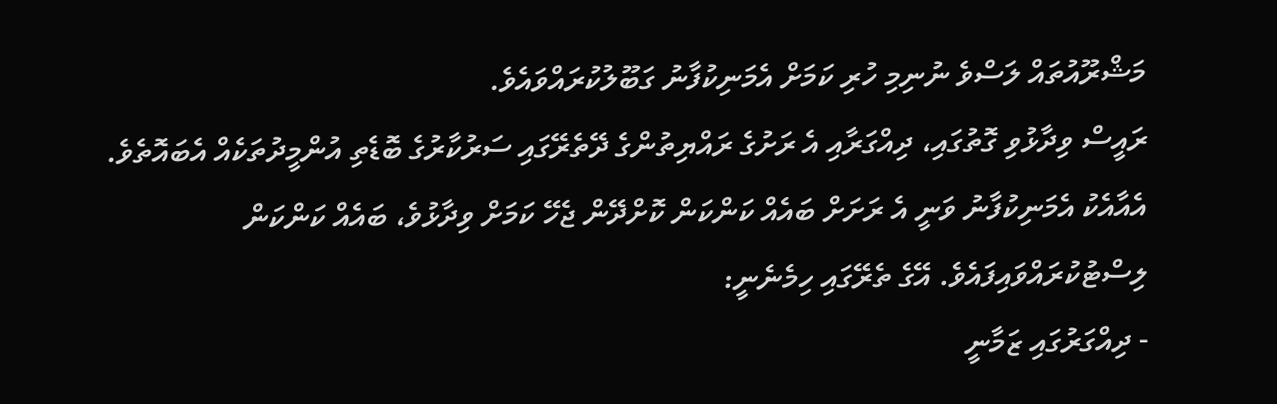މަޝްރޫއުތައް ލަސްވެ ނުނިމި ހުރި ކަމަށް އެމަނިކުފާނު ގަބޫލުކުރައްވައެވެ.
ރައީސް ވިދާޅުވި ގޮތުގައި، ދިއްގަރާއި އެ ރަށުގެ ރައްޔިތުންގެ ދޭތެރޭގައި ސަރުކާރުގެ ބޮޑެތި އުންމީދުތަކެއް އެބައޮތެވެ. އެއާއެކު އެމަނިކުފާނު ވަނީ އެ ރަށަށް ބައެއް ކަންކަން ކޮށްދޭން ޖެހޭ ކަމަށް ވިދާޅުވެ، ބައެއް ކަންކަން ލިސްޓުކުރައްވައިފައެވެ. އޭގެ ތެރޭގައި ހިމެނެނީ:
- ދިއްގަރުގައި ޒަމާނީ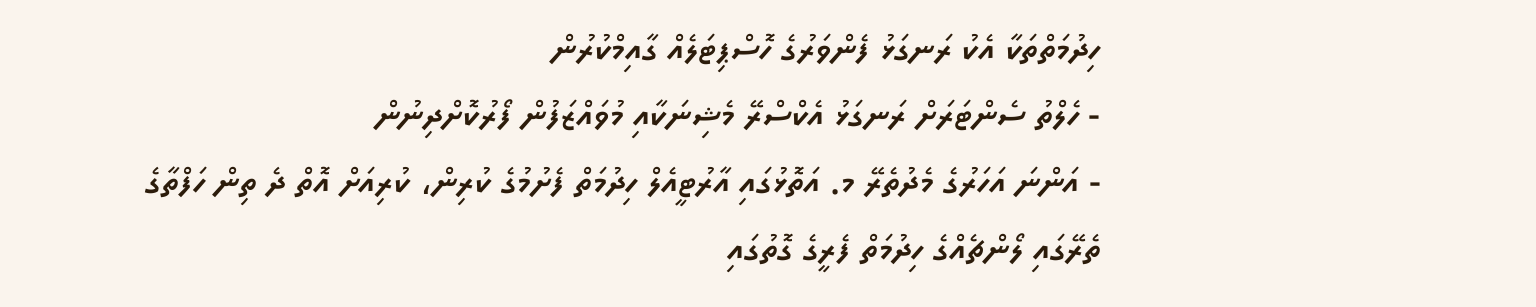ހިދުމަތްތަކާ އެކު ރަނގަޅު ފެންވަރުގެ ހޮސްޕިޓަލެއް ގާއިމްކުރުން
- ހެލްތު ސެންޓަރަށް ރަނގަޅު އެކްސްރޭ މެޝިނަކާއި މުވައްޒަފުން ފޯރުކޮށްދިނުން
- އަންނަ އަހަރުގެ މެދުތެރޭ މ. އަތޮޅުގައި އާރުޓީއެލް ހިދުމަތް ފެށުމުގެ ކުރިން، ކުރިއަށް އޮތް ދެ ތިން ހަފްތާގެ ތެރޭގައި ލޯންޗެއްގެ ހިދުމަތް ފެރީގެ ގޮތުގައި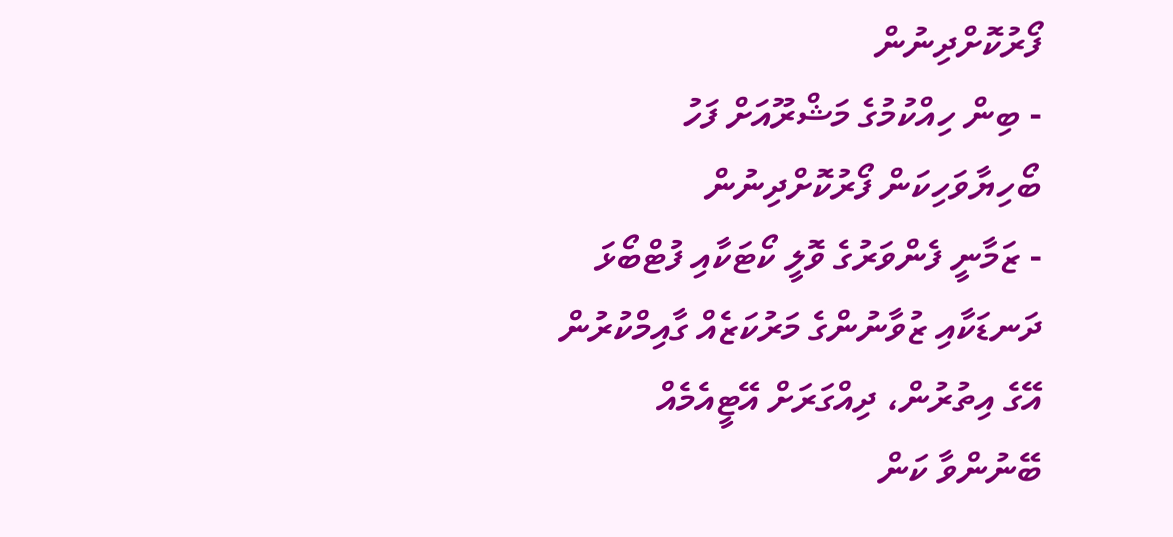ފޯރުކޮށްދިނުން
- ބިން ހިއްކުމުގެ މަޝްރޫއަށް ފަހު ބޯހިޔާވަހިކަން ފޯރުކޮށްދިނުން
- ޒަމާނީ ފެންވަރުގެ ވޮލީ ކޯޓަކާއި ފުޓްބޯޅަ ދަނޑަކާއި ޒުވާނުންގެ މަރުކަޒެއް ގާއިމްކުރުން
އޭގެ އިތުރުން، ދިއްގަރަށް އޭޓީއެމެއް ބޭނުންވާ ކަން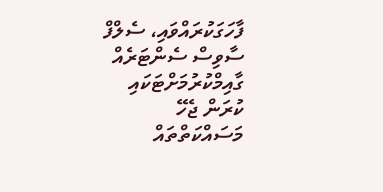ފާހަގަކުރައްވައި، ސެލްފް ސާވިސް ސެންޓަރެއް ގާއިމްކުރުމަށްޓަކައި ކުރަން ޖެހޭ މަސައްކަތްތައް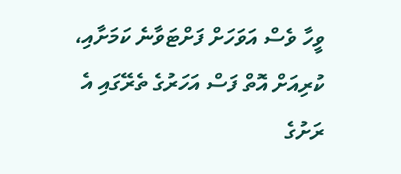ވީހާ ވެސް އަވަހަށް ފަށްޓަވާނެ ކަމަށާއި، ކުރިއަށް އޮތް ފަސް އަހަރުގެ ތެރޭގައި އެ ރަށުގެ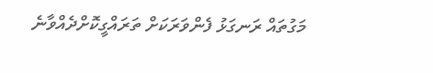މަގުތައް ރަނގަޅު ފެންވަރަކަށް ތަރައްގީކޮށްދެއްވާނެ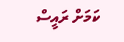ކަމަށް ރައީސް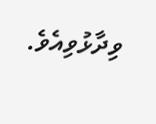ވިދާޅުވިއެވެ.